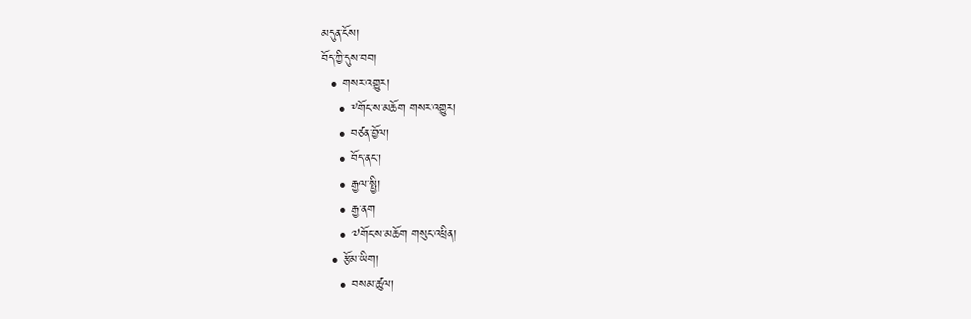མདུན་ངོས།
བོད་ཀྱི་དུས་བབ།
  • གསར་འགྱུར།
    • ༸གོང་ས་མཆོག གསར་འགྱུར།
    • བཙན་བྱོལ།
    • བོད་ནང་།
    • རྒྱལ་སྤྱི།
    • རྒྱ་ནག
    • ༧གོང་ས་མཆོག གསུང་འཕྲིན།
  • རྩོམ་ཡིག།
    • བསམ་ཚུལ།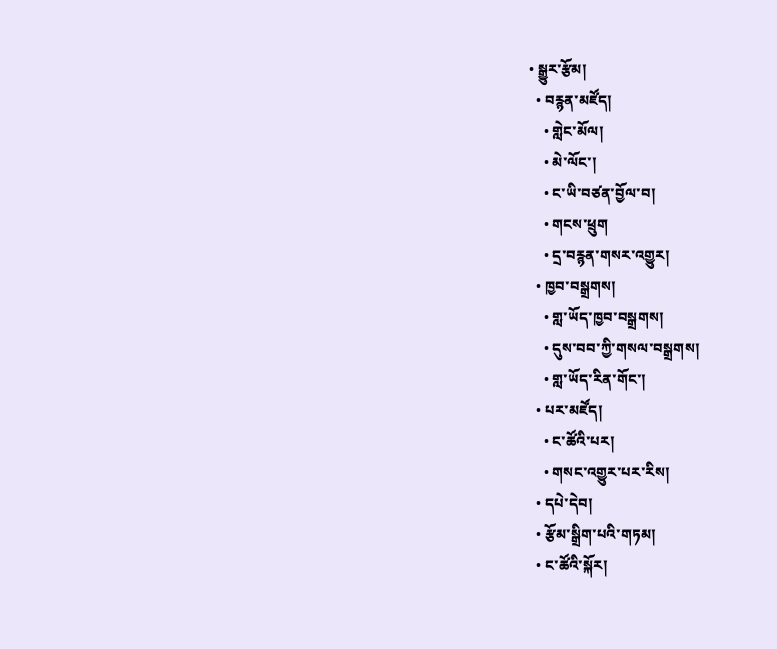• སྒྱུར་རྩོམ།
  • བརྙན་མཛོད།
    • གླེང་མོལ།
    • མེ་ལོང་།
    • ང་ཡི་བཙན་བྱོལ་བ།
    • གངས་ཕྲུག
    • དྲ་བརྙན་གསར་འགྱུར།
  • ཁྱབ་བསྒྲགས།
    • གླ་ཡོད་ཁྱབ་བསྒྲགས།
    • དུས་བབ་ཀྱི་གསལ་བསྒྲགས།
    • གླ་ཡོད་རིན་གོང་།
  • པར་མཛོད།
    • ང་ཚོའི་པར།
    • གསང་འགྱུར་པར་རིས།
  • དཔེ་དེབ།
  • རྩོམ་སྒྲིག་པའི་གཏམ།
  • ང་ཚོའི་སྐོར།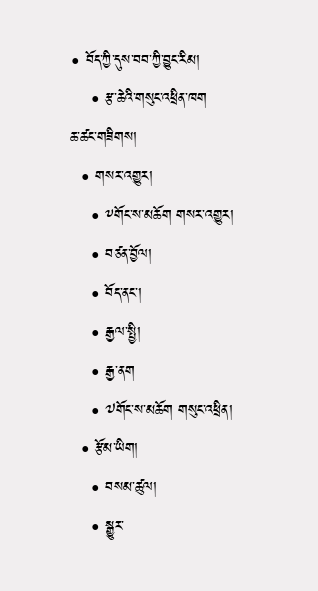• བོད་ཀྱི་དུས་བབ་ཀྱི་བྱུང་རིམ།
    • རྩ་ཆེའི་གསུང་འཕྲིན་ཁག
ཆ་ཚང་གཟིགས།
  • གསར་འགྱུར།
    • ༸གོང་ས་མཆོག གསར་འགྱུར།
    • བཙན་བྱོལ།
    • བོད་ནང་།
    • རྒྱལ་སྤྱི།
    • རྒྱ་ནག
    • ༧གོང་ས་མཆོག གསུང་འཕྲིན།
  • རྩོམ་ཡིག།
    • བསམ་ཚུལ།
    • སྒྱུར་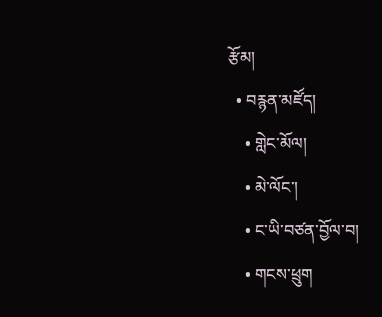རྩོམ།
  • བརྙན་མཛོད།
    • གླེང་མོལ།
    • མེ་ལོང་།
    • ང་ཡི་བཙན་བྱོལ་བ།
    • གངས་ཕྲུག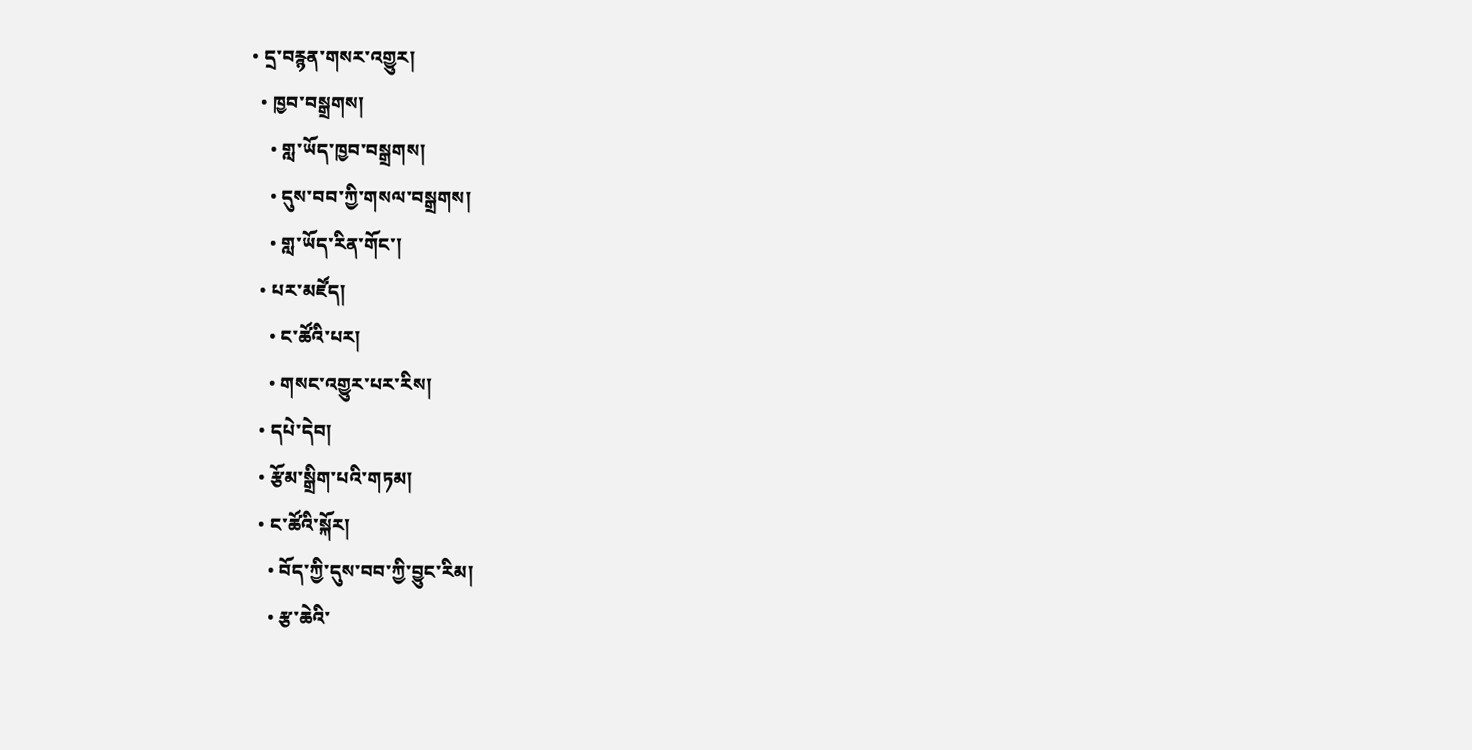• དྲ་བརྙན་གསར་འགྱུར།
  • ཁྱབ་བསྒྲགས།
    • གླ་ཡོད་ཁྱབ་བསྒྲགས།
    • དུས་བབ་ཀྱི་གསལ་བསྒྲགས།
    • གླ་ཡོད་རིན་གོང་།
  • པར་མཛོད།
    • ང་ཚོའི་པར།
    • གསང་འགྱུར་པར་རིས།
  • དཔེ་དེབ།
  • རྩོམ་སྒྲིག་པའི་གཏམ།
  • ང་ཚོའི་སྐོར།
    • བོད་ཀྱི་དུས་བབ་ཀྱི་བྱུང་རིམ།
    • རྩ་ཆེའི་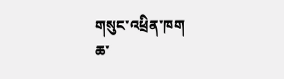གསུང་འཕྲིན་ཁག
ཆ་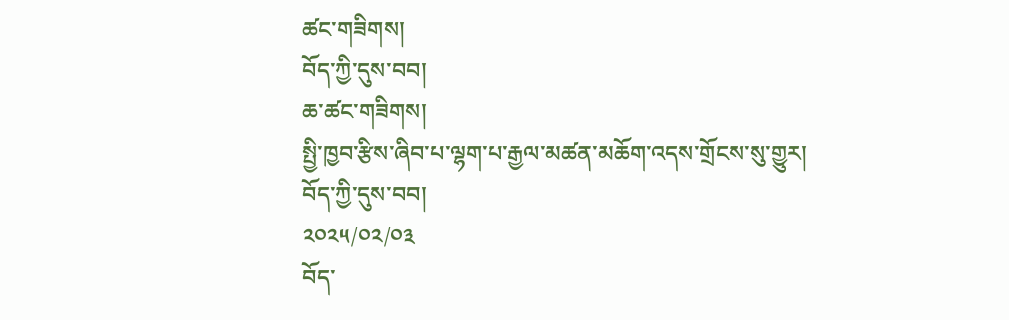ཚང་གཟིགས།
བོད་ཀྱི་དུས་བབ།
ཆ་ཚང་གཟིགས།
སྤྱི་ཁྱབ་རྩིས་ཞིབ་པ་ལྷག་པ་རྒྱལ་མཚན་མཆོག་འདས་གྲོངས་སུ་གྱུར།
བོད་ཀྱི་དུས་བབ།
༢༠༢༥/༠༢/༠༣
བོད་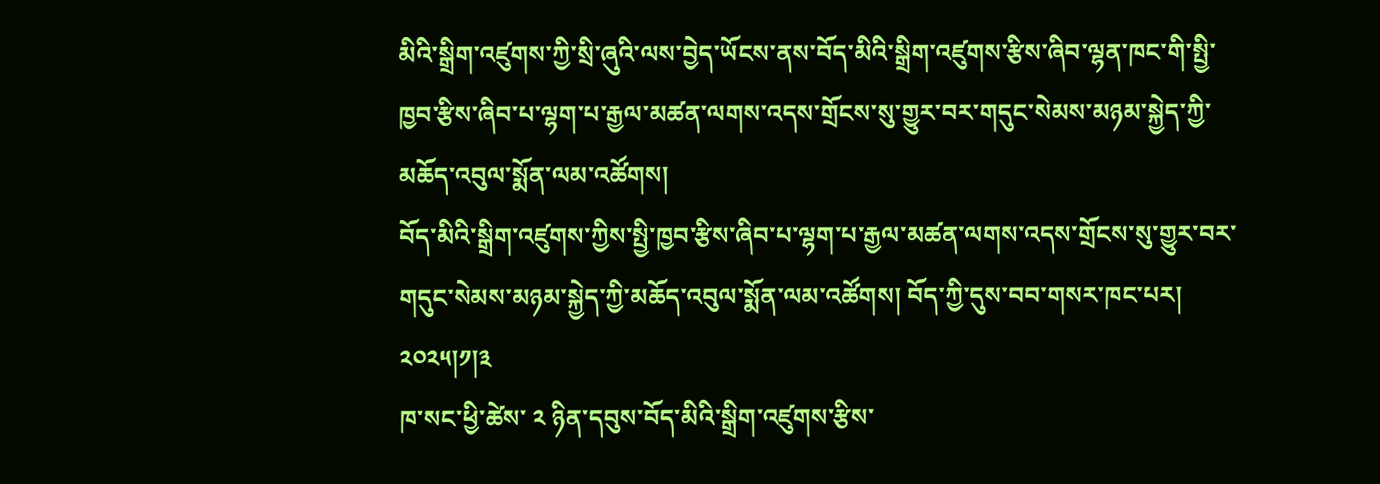མིའི་སྒྲིག་འཛུགས་ཀྱི་སྲི་ཞུའི་ལས་བྱེད་ཡོངས་ནས་བོད་མིའི་སྒྲིག་འཛུགས་རྩིས་ཞིབ་ལྷན་ཁང་གི་སྤྱི་ཁྱབ་རྩིས་ཞིབ་པ་ལྷག་པ་རྒྱལ་མཚན་ལགས་འདས་གྲོངས་སུ་གྱུར་བར་གདུང་སེམས་མཉམ་སྐྱེད་ཀྱི་མཆོད་འབུལ་སྨོན་ལམ་འཚོགས།
བོད་མིའི་སྒྲིག་འཛུགས་ཀྱིས་སྤྱི་ཁྱབ་རྩིས་ཞིབ་པ་ལྷག་པ་རྒྱལ་མཚན་ལགས་འདས་གྲོངས་སུ་གྱུར་བར་གདུང་སེམས་མཉམ་སྐྱེད་ཀྱི་མཆོད་འབུལ་སྨོན་ལམ་འཚོགས། བོད་ཀྱི་དུས་བབ་གསར་ཁང་པར། ༢༠༢༥།༡།༣
ཁ་སང་ཕྱི་ཚེས་ ༢ ཉིན་དབུས་བོད་མིའི་སྒྲིག་འཛུགས་རྩིས་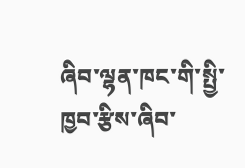ཞིབ་ལྷན་ཁང་གི་སྤྱི་ཁྱབ་རྩིས་ཞིབ་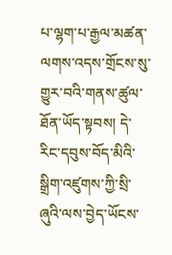པ་ལྷག་པ་རྒྱལ་མཚན་ལགས་འདས་གྲོངས་སུ་གྱུར་བའི་གནས་ཚུལ་ཐོན་ཡོད་སྟབས། དེ་རིང་དབུས་བོད་མིའི་སྒྲིག་འཛུགས་ཀྱི་སྲི་ཞུའི་ལས་བྱེད་ཡོངས་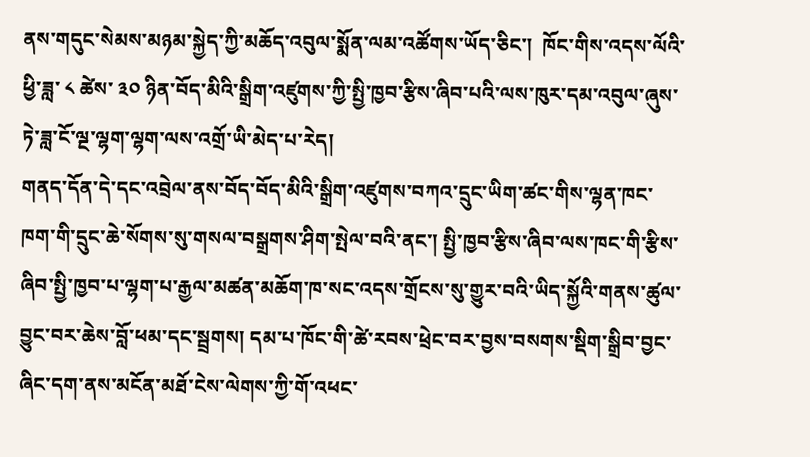ནས་གདུང་སེམས་མཉམ་སྐྱེད་ཀྱི་མཆོད་འབུལ་སྨོན་ལམ་འཚོགས་ཡོད་ཅིང་།  ཁོང་གིས་འདས་ལོའི་ཕྱི་ཟླ་ ༨ ཚེས་ ༣༠ ཉིན་བོད་མིའི་སྒྲིག་འཛུགས་ཀྱི་སྤྱི་ཁྱབ་རྩིས་ཞིབ་པའི་ལས་ཁུར་དམ་འབུལ་ཞུས་ཏེ་ཟླ་ངོ་ལྔ་ལྷག་ལྷག་ལས་འགྲོ་ཡི་མེད་པ་རེད།
གནད་དོན་དེ་དང་འབྲེལ་ནས་བོད་བོད་མིའི་སྒྲིག་འཛུགས་བཀའ་དྲུང་ཡིག་ཚང་གིས་ལྷན་ཁང་ཁག་གི་དྲུང་ཆེ་སོགས་སུ་གསལ་བསྒྲགས་ཤིག་སྤེལ་བའི་ནང་། སྤྱི་ཁྱབ་རྩིས་ཞིབ་ལས་ཁང་གི་རྩིས་ཞིབ་སྤྱི་ཁྱབ་པ་ལྷག་པ་རྒྱལ་མཚན་མཆོག་ཁ་སང་འདས་གྲོངས་སུ་གྱུར་བའི་ཡིད་སྐྱོའི་གནས་ཚུལ་བྱུང་བར་ཆེས་བློ་ཕམ་དང་སྦྲགས། དམ་པ་ཁོང་གི་ཚེ་རབས་ཕྲེང་བར་བྱས་བསགས་སྡིག་སྒྲིབ་བྱང་ཞིང་དག་ནས་མངོན་མཐོ་ངེས་ལེགས་ཀྱི་གོ་འཕང་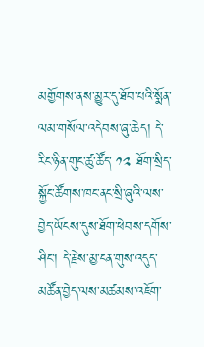མགྱོགས་ནས་མྱུར་དུ་ཐོབ་པའི་སྨོན་ལམ་གསོལ་འདེབས་ཞུ་ཆེད། དེ་རིང་ཉིན་གུང་ཚུ་ཚོད་ ༡༢ ཐོག་སྲིད་སྐྱོང་ཚོགས་ཁང་ནང་སྲི་ཞུའི་ལས་བྱེད་ཡོངས་དུས་ཐོག་ཕེབས་དགོས་ཤིང་། དེ་རྗེས་མྱ་ངན་གུས་འདུད་མཚོན་བྱེད་ལས་མཚམས་འཇོག་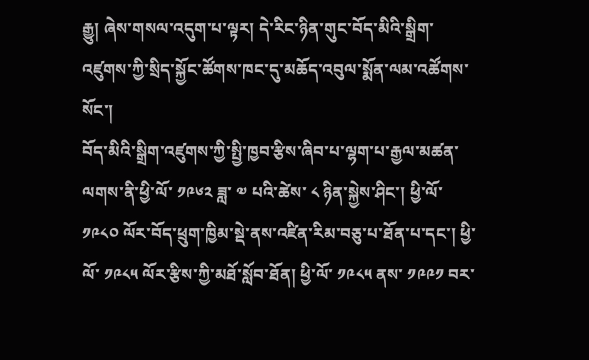རྒྱུ། ཞེས་གསལ་འདུག་པ་ལྟར། དེ་རིང་ཉིན་གུང་བོད་མིའི་སྒྲིག་འཛུགས་ཀྱི་སྲིད་སྐྱོང་ཚོགས་ཁང་དུ་མཆོད་འབུལ་སྨོན་ལམ་འཚོགས་སོང་།
བོད་མིའི་སྒྲིག་འཛུགས་ཀྱི་སྤྱི་ཁྱབ་རྩིས་ཞིབ་པ་ལྷག་པ་རྒྱལ་མཚན་ལགས་ནི་ཕྱི་ལོ་ ༡༩༦༢ ཟླ་ ༧ པའི་ཚེས་ ༨ ཉིན་སྐྱེས་ཤིང་། ཕྱི་ལོ་ ༡༩༨༠ ལོར་བོད་ཕྲུག་ཁྱིམ་སྡེ་ནས་འཛིན་རིམ་བཅུ་པ་ཐོན་པ་དང་། ཕྱི་ལོ་ ༡༩༨༥ ལོར་རྩིས་ཀྱི་མཐོ་སློབ་ཐོན། ཕྱི་ལོ་ ༡༩༨༥ ནས་ ༡༩༩༡ བར་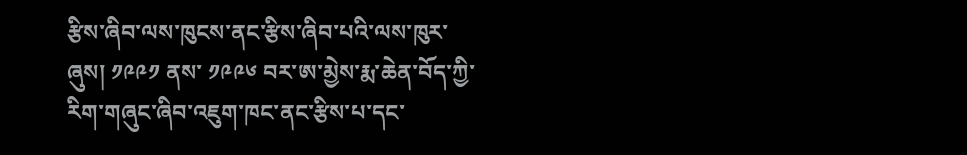རྩིས་ཞིབ་ལས་ཁུངས་ནང་རྩིས་ཞིབ་པའི་ལས་ཁུར་ཞུས། ༡༩༩༡ ནས་ ༡༩༩༦ བར་ཨ་མྱེས་རྨ་ཆེན་བོད་ཀྱི་རིག་གཞུང་ཞིབ་འཇུག་ཁང་ནང་རྩིས་པ་དང་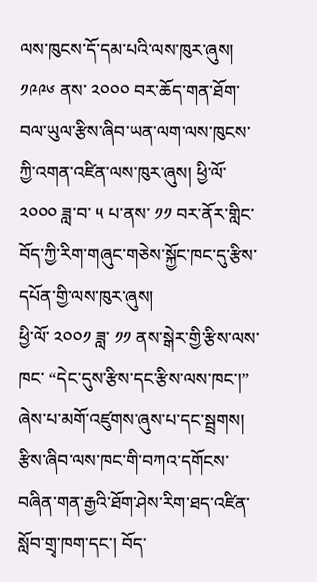ལས་ཁུངས་དོ་དམ་པའི་ལས་ཁུར་ཞུས། ༡༩༩༦ ནས་ ༢༠༠༠ བར་ཆོད་གན་ཐོག་བལ་ཡུལ་རྩིས་ཞིབ་ཡན་ལག་ལས་ཁུངས་ཀྱི་འགན་འཛིན་ལས་ཁུར་ཞུས། ཕྱི་ལོ་ ༢༠༠༠ ཟླ་བ་ ༥ པ་ནས་ ༡༡ བར་ནོར་གླིང་བོད་ཀྱི་རིག་གཞུང་གཅེས་སྐྱོང་ཁང་དུ་རྩིས་དཔོན་གྱི་ལས་ཁུར་ཞུས།
ཕྱི་ལོ་ ༢༠༠༡ ཟླ་ ༡༡ ནས་སྒེར་གྱི་རྩིས་ལས་ཁང་ “དེང་དུས་རྩིས་དང་རྩིས་ལས་ཁང་།” ཞེས་པ་མགོ་འཛུགས་ཞུས་པ་དང་སྦྲགས། རྩིས་ཞིབ་ལས་ཁང་གི་བཀའ་དགོངས་བཞིན་གན་རྒྱའི་ཐོག་ཤེས་རིག་ཐད་འཛིན་སློབ་གྲྭ་ཁག་དང་། བོད་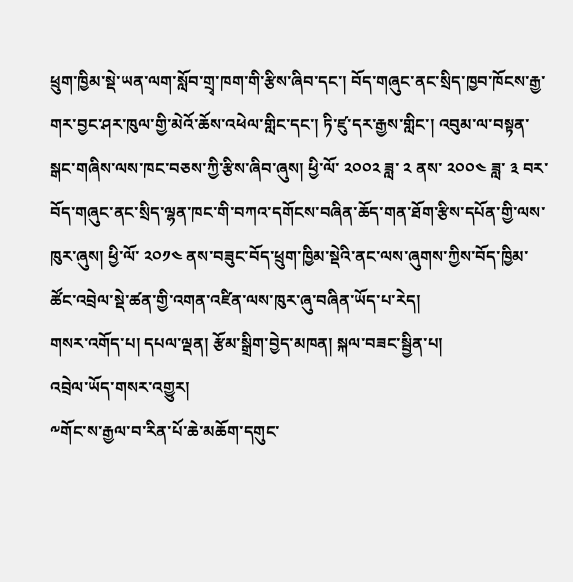ཕྲུག་ཁྱིམ་སྡེ་ཡན་ལག་སློབ་གྲྭ་ཁག་གི་རྩིས་ཞིབ་དང་། བོད་གཞུང་ནང་སྲིད་ཁྱབ་ཁོངས་རྒྱ་གར་བྱང་ཤར་ཁུལ་གྱི་མེའོ་ཆོས་འཕེལ་གླིང་དང་། ཏི་ཛུ་དར་རྒྱས་གླིང་། འབུམ་ལ་བསྟན་སྒང་གཞིས་ལས་ཁང་བཅས་ཀྱི་རྩིས་ཞིབ་ཞུས། ཕྱི་ལོ་ ༢༠༠༢ ཟླ་ ༢ ནས་ ༢༠༠༤ ཟླ་ ༣ བར་བོད་གཞུང་ནང་སྲིད་ལྷན་ཁང་གི་བཀའ་དགོངས་བཞིན་ཆོད་གན་ཐོག་རྩིས་དཔོན་གྱི་ལས་ཁུར་ཞུས། ཕྱི་ལོ་ ༢༠༡༤ ནས་བཟུང་བོད་ཕྲུག་ཁྱིམ་སྡེའི་ནང་ལས་ཞུགས་ཀྱིས་བོད་ཁྱིམ་ཚོང་འབྲེལ་སྡེ་ཚན་གྱི་འགན་འཛིན་ལས་ཁུར་ཞུ་བཞིན་ཡོད་པ་རེད།
གསར་འགོད་པ། དཔལ་ལྡན། རྩོམ་སྒྲིག་བྱེད་མཁན། སྐལ་བཟང་སྦྱིན་པ།
འབྲེལ་ཡོད་གསར་འགྱུར།
༸གོང་ས་རྒྱལ་བ་རིན་པོ་ཆེ་མཆོག་དགུང་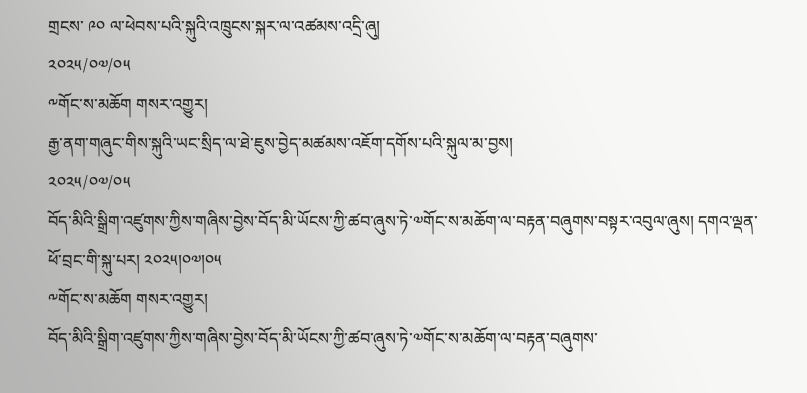གྲངས་ ༩༠ ལ་ཕེབས་པའི་སྐུའི་འཁྲུངས་སྐར་ལ་འཚམས་འདྲི་ཞུ།
༢༠༢༥/༠༧/༠༥
༸གོང་ས་མཆོག གསར་འགྱུར།
རྒྱ་ནག་གཞུང་གིས་སྐུའི་ཡང་སྲིད་ལ་ཐེ་ཇུས་བྱེད་མཚམས་འཇོག་དགོས་པའི་སྐུལ་མ་བྱས།
༢༠༢༥/༠༧/༠༥
བོད་མིའི་སྒྲིག་འཛུགས་ཀྱིས་གཞིས་བྱེས་བོད་མི་ཡོངས་ཀྱི་ཚབ་ཞུས་ཏེ་༧གོང་ས་མཆོག་ལ་བརྟན་བཞུགས་བསྟར་འབུལ་ཞུས། དགའ་ལྡན་ཕོ་བྲང་གི་སྐུ་པར། ༢༠༢༥།༠༧།༠༥
༸གོང་ས་མཆོག གསར་འགྱུར།
བོད་མིའི་སྒྲིག་འཛུགས་ཀྱིས་གཞིས་བྱེས་བོད་མི་ཡོངས་ཀྱི་ཚབ་ཞུས་ཏེ་༧གོང་ས་མཆོག་ལ་བརྟན་བཞུགས་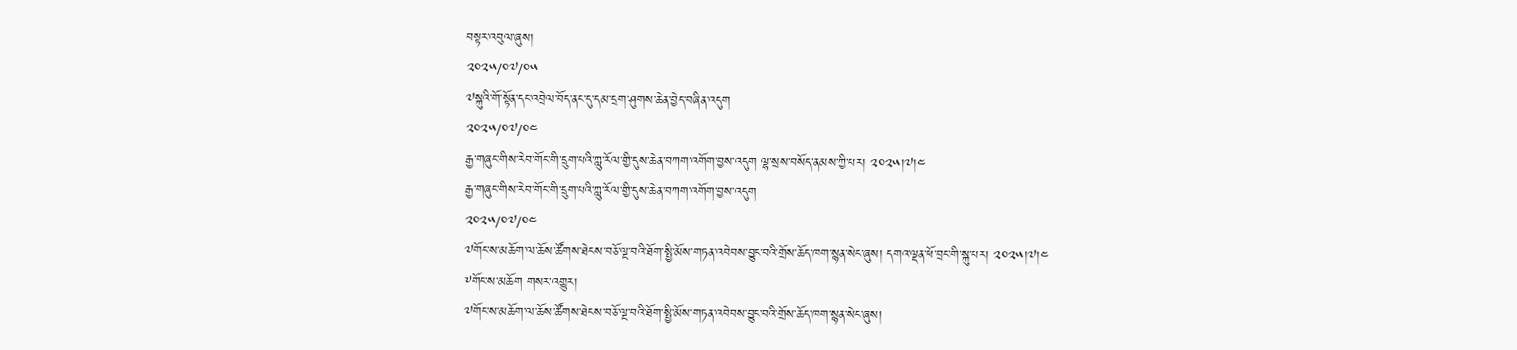བསྟར་འབུལ་ཞུས།
༢༠༢༥/༠༧/༠༥
༧སྐུའི་གོ་སྟོན་དང་འབྲེལ་བོད་ནང་དུ་དམ་དྲག་ཤུགས་ཆེན་བྱེད་བཞིན་འདུག
༢༠༢༥/༠༧/༠༤
རྒྱ་གཞུང་གིས་རེབ་གོང་གི་དྲུག་པའི་ཀླུ་རོལ་གྱི་དུས་ཆེན་བཀག་འགོག་བྱས་འདུག ལྷ་སྲས་བསོད་ནམས་ཀྱི་པར། ༢༠༢༥།༧།༤
རྒྱ་གཞུང་གིས་རེབ་གོང་གི་དྲུག་པའི་ཀླུ་རོལ་གྱི་དུས་ཆེན་བཀག་འགོག་བྱས་འདུག
༢༠༢༥/༠༧/༠༤
༧གོང་ས་མཆོག་ལ་ཆོས་ཚོགས་ཐེངས་བཅོ་ལྔ་བའི་ཐོག་སྤྱི་མོས་གཏན་འབེབས་བྱུང་བའི་གྲོས་ཆོད་ཁག་སྙན་སེང་ཞུས། དགའ་ལྡན་ཕོ་བྲང་གི་སྐུ་པར། ༢༠༢༥།༧།༤
༸གོང་ས་མཆོག གསར་འགྱུར།
༧གོང་ས་མཆོག་ལ་ཆོས་ཚོགས་ཐེངས་བཅོ་ལྔ་བའི་ཐོག་སྤྱི་མོས་གཏན་འབེབས་བྱུང་བའི་གྲོས་ཆོད་ཁག་སྙན་སེང་ཞུས།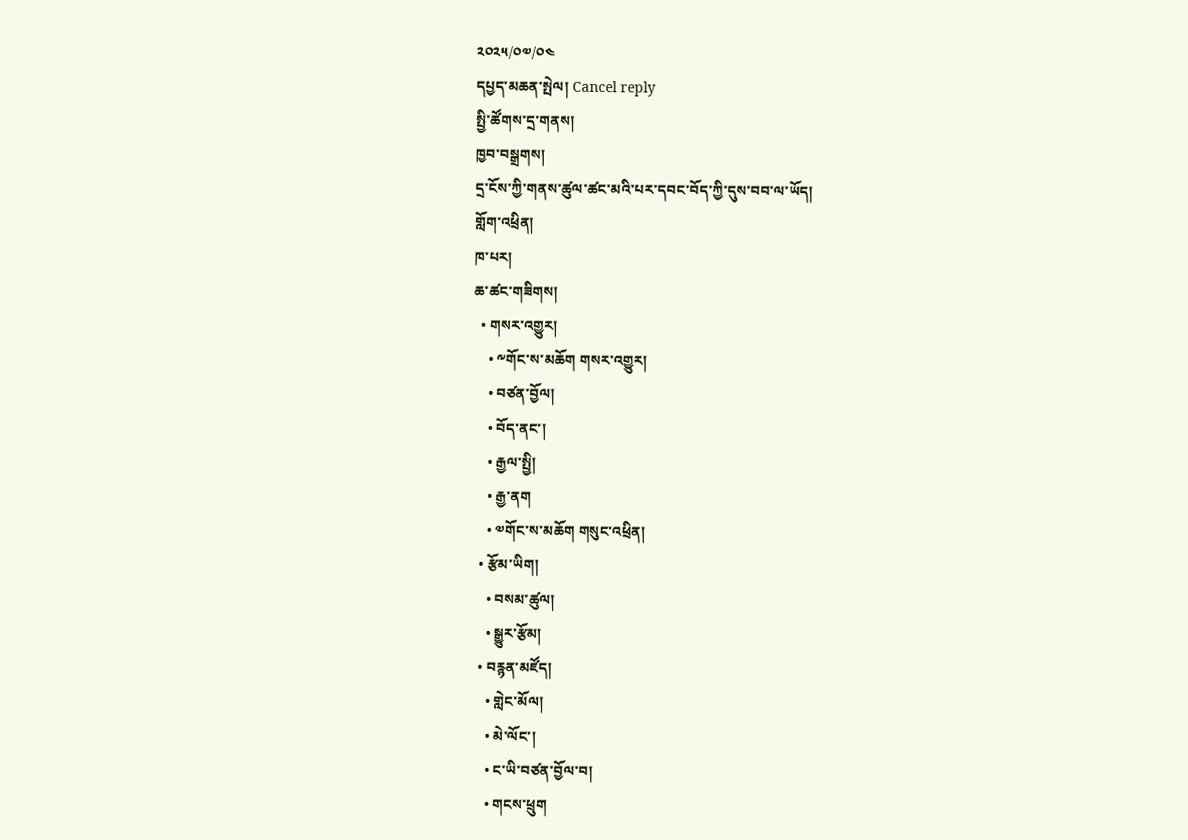༢༠༢༥/༠༧/༠༤
དཔྱད་མཆན་སྤེལ། Cancel reply
སྤྱི་ཚོགས་དྲ་གནས།
ཁྱབ་བསྒྲགས།
དྲ་ངོས་ཀྱི་གནས་ཚུལ་ཚང་མའི་པར་དབང་བོད་ཀྱི་དུས་བབ་ལ་ཡོད།
གློག་འཕྲིན།
ཁ་པར།
ཆ་ཚང་གཟིགས།
  • གསར་འགྱུར།
    • ༸གོང་ས་མཆོག གསར་འགྱུར།
    • བཙན་བྱོལ།
    • བོད་ནང་།
    • རྒྱལ་སྤྱི།
    • རྒྱ་ནག
    • ༧གོང་ས་མཆོག གསུང་འཕྲིན།
  • རྩོམ་ཡིག།
    • བསམ་ཚུལ།
    • སྒྱུར་རྩོམ།
  • བརྙན་མཛོད།
    • གླེང་མོལ།
    • མེ་ལོང་།
    • ང་ཡི་བཙན་བྱོལ་བ།
    • གངས་ཕྲུག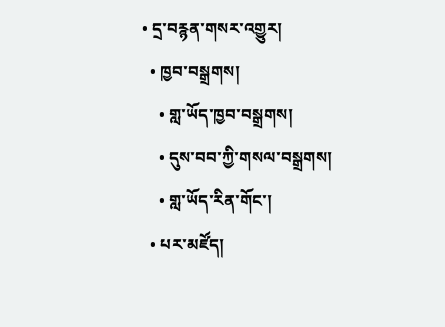• དྲ་བརྙན་གསར་འགྱུར།
  • ཁྱབ་བསྒྲགས།
    • གླ་ཡོད་ཁྱབ་བསྒྲགས།
    • དུས་བབ་ཀྱི་གསལ་བསྒྲགས།
    • གླ་ཡོད་རིན་གོང་།
  • པར་མཛོད།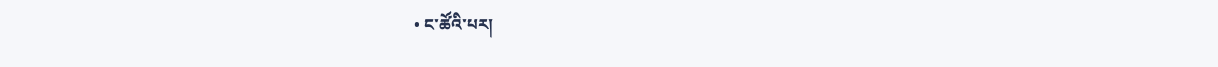• ང་ཚོའི་པར།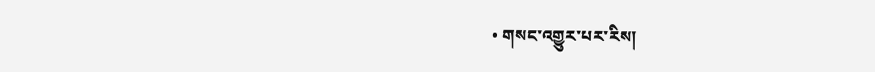• གསང་འགྱུར་པར་རིས།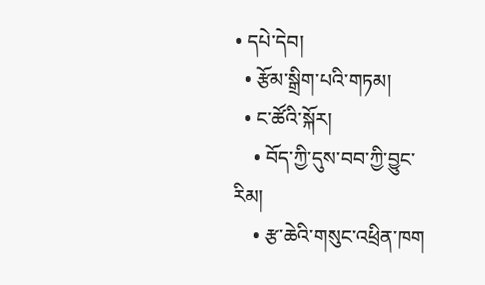• དཔེ་དེབ།
  • རྩོམ་སྒྲིག་པའི་གཏམ།
  • ང་ཚོའི་སྐོར།
    • བོད་ཀྱི་དུས་བབ་ཀྱི་བྱུང་རིམ།
    • རྩ་ཆེའི་གསུང་འཕྲིན་ཁག